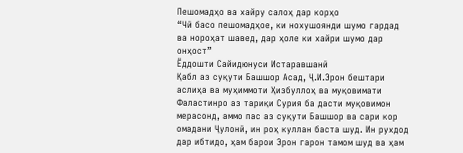Пешомадҳо ва хайру салоҳ дар корҳо
“Чӣ басо пешомадҳое, ки нохушоянди шумо гардад ва нороҳат шавед, дар ҳоле ки хайри шумо дар онҳост”
Ёддошти Сайидюнуси Истаравшанӣ
Қабл аз суқути Башшор Асад, Ҷ.И.Эрон бештари аслиҳа ва муҳиммоти Ҳизбуллоҳ ва муқовимати Фаластинро аз тариқи Сурия ба дасти муқовимон мерасонд, аммо пас аз суқути Башшор ва сари кор омадани Ҷулонӣ, ин роҳ куллан баста шуд. Ин рухдод дар ибтидо, ҳам барои Эрон гарон тамом шуд ва ҳам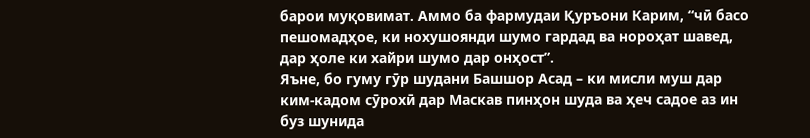барои муқовимат. Аммо ба фармудаи Қуръони Карим, “чӣ басо пешомадҳое, ки нохушоянди шумо гардад ва нороҳат шавед, дар ҳоле ки хайри шумо дар онҳост”.
Яъне, бо гуму гӯр шудани Башшор Асад – ки мисли муш дар ким-кадом сӯрохӣ дар Маскав пинҳон шуда ва ҳеч садое аз ин буз шунида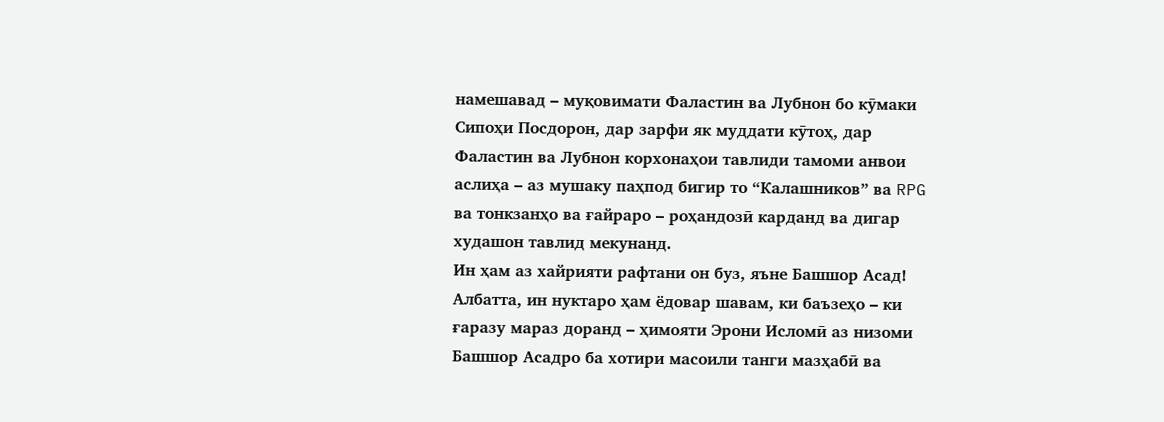намешавад – муқовимати Фаластин ва Лубнон бо кӯмаки Сипоҳи Посдорон, дар зарфи як муддати кӯтоҳ, дар Фаластин ва Лубнон корхонаҳои тавлиди тамоми анвои аслиҳа – аз мушаку паҳпод бигир то “Калашников” ва RPG ва тонкзанҳо ва ғайраро – роҳандозӣ карданд ва дигар худашон тавлид мекунанд.
Ин ҳам аз хайрияти рафтани он буз, яъне Башшор Асад!
Албатта, ин нуктаро ҳам ёдовар шавам, ки баъзеҳо – ки ғаразу мараз доранд – ҳимояти Эрони Исломӣ аз низоми Башшор Асадро ба хотири масоили танги мазҳабӣ ва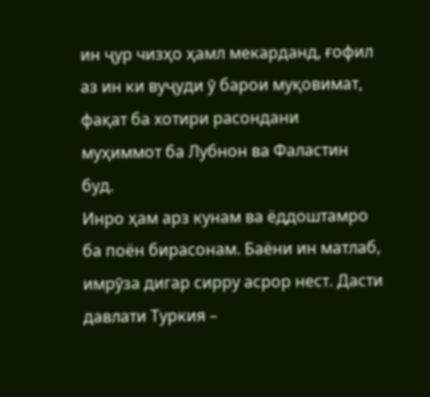ин ҷур чизҳо ҳамл мекарданд, ғофил аз ин ки вуҷуди ӯ барои муқовимат, фақат ба хотири расондани муҳиммот ба Лубнон ва Фаластин буд.
Инро ҳам арз кунам ва ёддоштамро ба поён бирасонам. Баёни ин матлаб, имрӯза дигар сирру асрор нест. Дасти давлати Туркия –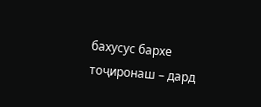бахусус бархе тоҷиронаш – дард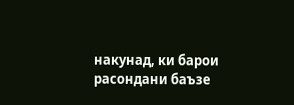накунад, ки барои расондани баъзе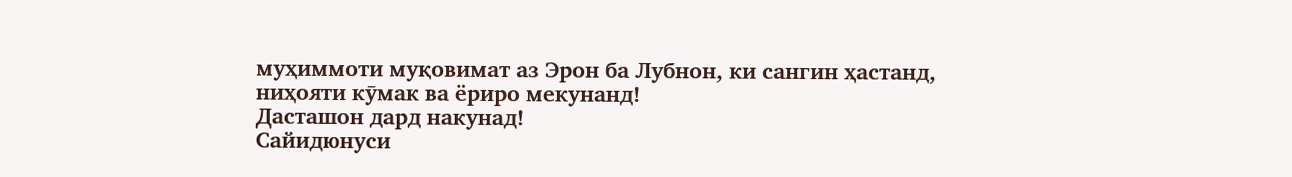муҳиммоти муқовимат аз Эрон ба Лубнон, ки сангин ҳастанд, ниҳояти кӯмак ва ёриро мекунанд!
Дасташон дард накунад!
Сайидюнуси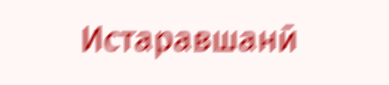Истаравшанӣ